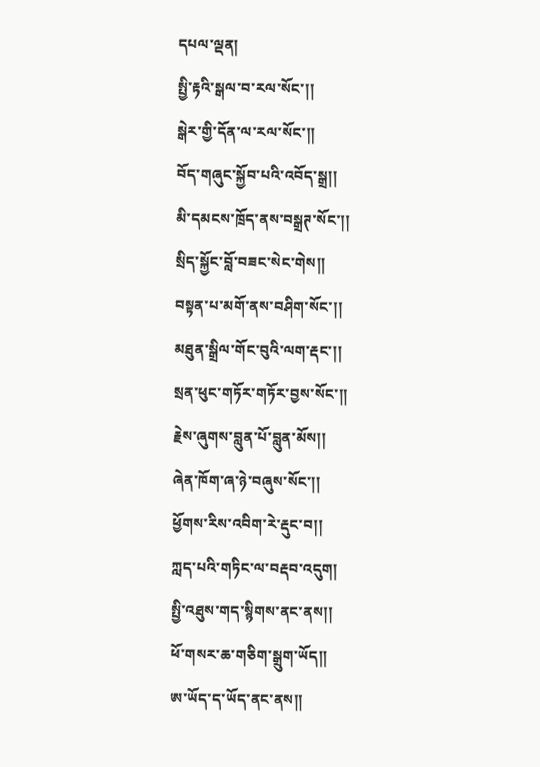དཔལ་ལྡན།
སྤྱི་རྟའི་སྒལ་བ་རལ་སོང་།།
སྒེར་གྱི་དོན་ལ་རལ་སོང་།།
བོད་གཞུང་སྐྱོབ་པའི་འབོད་སྒྲ།།
མི་དམངས་ཁྲོད་ནས་བསྒྲཊ་སོང་།།
སྲིད་སྐྱོང་བློ་བཟང་སེང་གེས།།
བསྟན་པ་མགོ་ནས་བཤིག་སོང་།།
མཐུན་སྒྲིལ་གོང་བུའི་ལག་རྡང་།།
སྲན་ཕུང་གཏོར་གཏོར་བྱས་སོང་།།
རྗེས་ཞུགས་བླུན་པོ་བླུན་མོས།།
ཞེན་ཁོག་ཞ་ཉེ་བཞུས་སོང་།།
ཕྱོགས་རིས་འབིག་རེ་རྡུང་བ།།
ཀླད་པའི་གཏིང་ལ་བརྡབ་འདུག།
སྤྱི་འཐུས་གད་སྙིགས་ནང་ནས།།
ཕོ་གསར་ཆ་གཅིག་སྒྲུག་ཡོད།།
ཨ་ཡོད་ད་ཡོད་ནང་ནས།།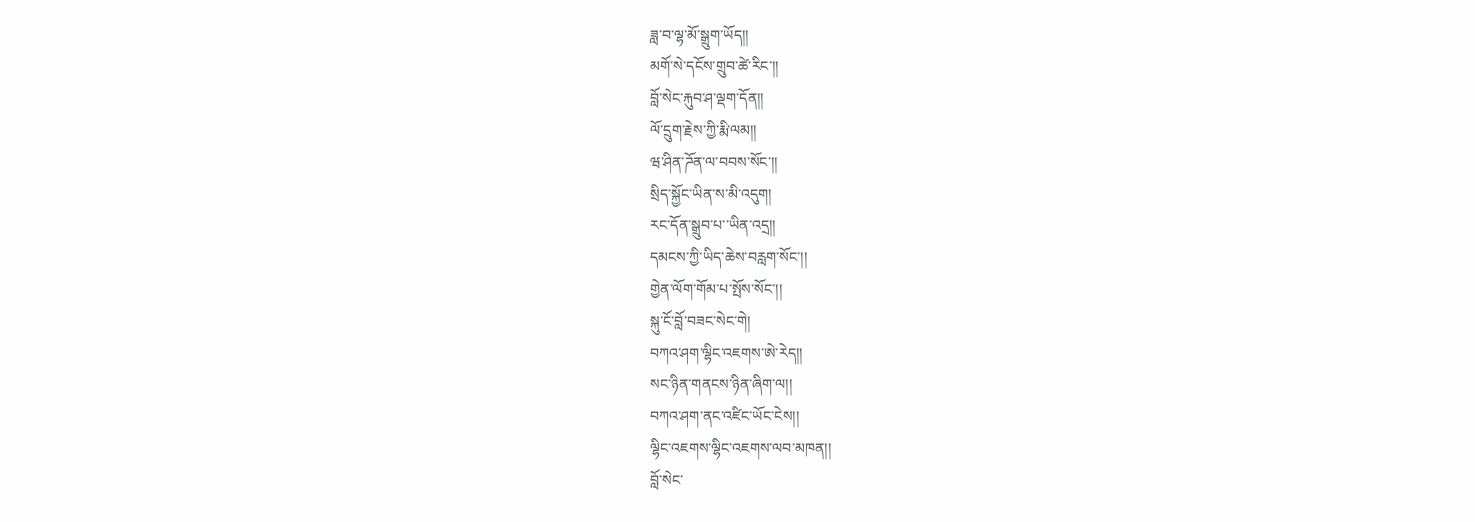ཟླ་བ་ལྷ་མོ་སྒྲུག་ཡོད།།
མགོ་སེ་དངོས་གྲུབ་ཚེ་རིང་།།
བློ་སེང་རྐུབ་ཤ་ལྡག་དོན།།
ལོ་དྲུག་རྗེས་ཀྱི་རྨི་ལམ།།
ཝ་ཤིན་ཌོན་ལ་བབས་སོང་།།
སྲིད་སྐྱོང་ཡིན་ས་མི་འདུག།
རང་དོན་སྒྲུབ་པ་་ཡིན་འདྲ།།
དམངས་ཀྱི་ཡིད་ཆེས་བརླག་སོང་།།
གྱེན་ལོག་གོམ་པ་སྤོས་སོང་།།
སྐུ་ངོ་བློ་བཟང་སེང་གེ།
བཀའ་ཤག་ལྷིང་འཇགས་ཨེ་རེད།།
སང་ཉིན་གནངས་ཉིན་ཞིག་ལ།།
བཀའ་ཤག་ནང་འཛིང་ཡོང་ངེས།།
ལྷིང་འཇགས་ལྷིང་འཇགས་ལབ་མཁན།།
བློ་སེང་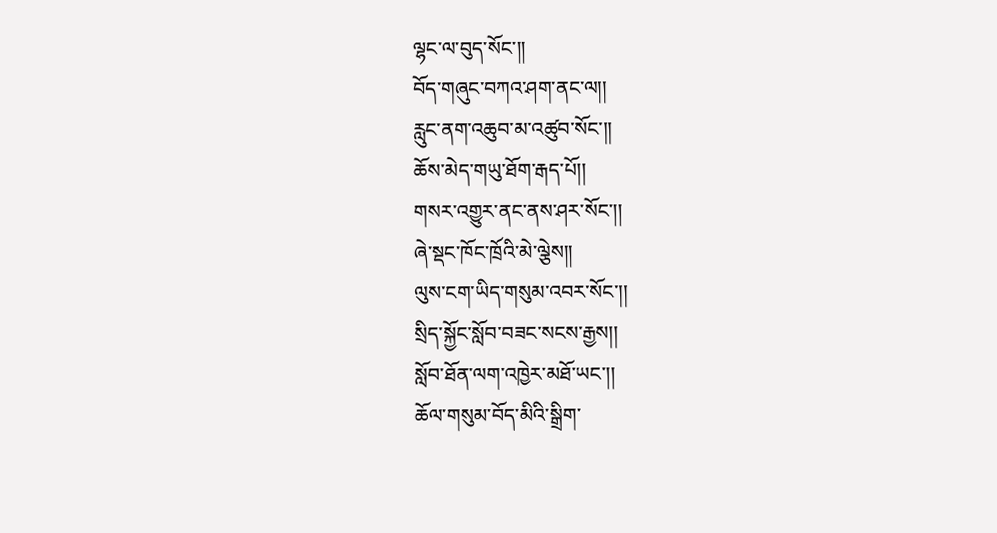ལྷང་ལ་བུད་སོང་།།
བོད་གཞུང་བཀའ་ཤག་ནང་ལ།།
རླུང་ནག་འཆུབ་མ་འཚུབ་སོང་།།
ཆོས་མེད་གཡུ་ཐོག་རྒད་པོ།།
གསར་འགྱུར་ནང་ནས་ཤར་སོང་།།
ཞེ་སྡང་ཁོང་ཁྲོའི་མེ་ལྕེས།།
ལུས་ངག་ཡིད་གསུམ་འབར་སོང་།།
སྲིད་སྐྱོང་སློབ་བཟང་སངས་རྒྱས།།
སློབ་ཐོན་ལག་འཁྱེར་མཐོ་ཡང་།།
ཆོལ་གསུམ་བོད་མིའི་སྒྲིག་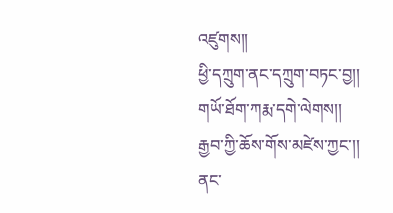འཛུགས།།
ཕྱི་དཀྲུག་ནང་དཀྲུག་བཏང་བྱ།།
གཡོ་ཐོག་ཀརྨ་དགེ་ལེགས།།
རྒྱབ་ཀྱི་ཆོས་གོས་མཛེས་ཀྱང་།།
ནང་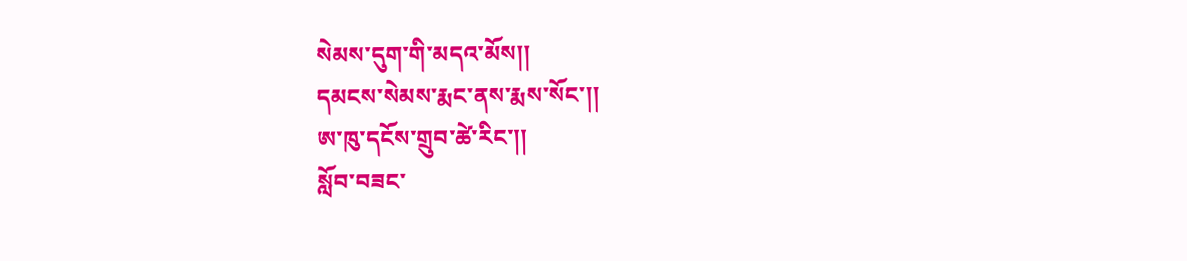སེམས་དུག་གི་མདའ་མོས།།
དམངས་སེམས་རྨང་ནས་རྨས་སོང་།།
ཨ་ཁུ་དངོས་གྲུབ་ཚེ་རིང་།།
སློབ་བཟང་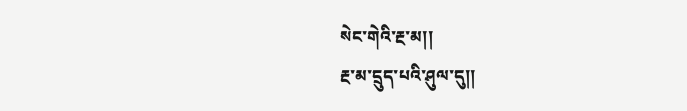སེང་གེའི་རྔ་མ།།
རྔ་མ་དྲུད་པའི་ཤུལ་དུ།།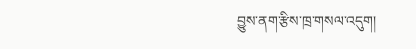བྱུས་ནག་རྩིས་ཁྲ་གསལ་འདུག།